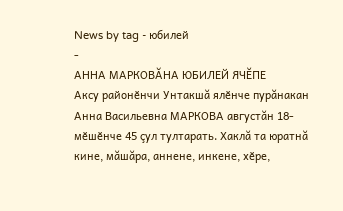News by tag - юбилей
-
АННА МАРКОВĂНА ЮБИЛЕЙ ЯЧĔПЕ
Аксу районӗнчи Унтакшă ялӗнче пурăнакан Анна Васильевна МАРКОВА августăн 18-мӗшӗнче 45 çул тултарать. Хаклă та юратнă кине, мăшăра, аннене, инкене, хӗре,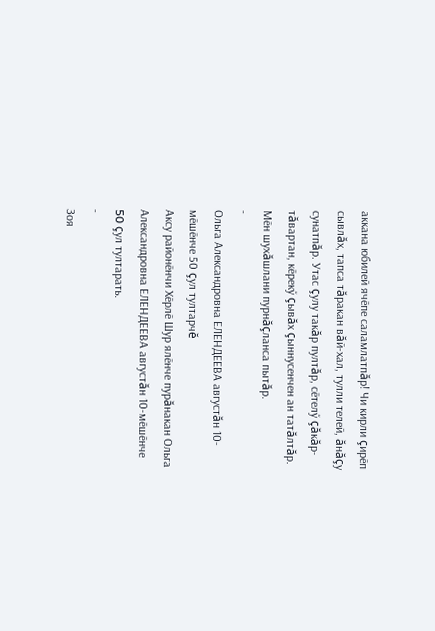аккана юбилей ячӗпе саламлатпăр! Чи кирли çирӗп сывлăх, тапса тăракан вăй-хал, тулли телей, ăнăçу сунатпăр. Утас çулу такăр пултăр, сӗтелӳ çăкăр-тăвартан, кӗрекӳ çывăх çыннусенчен ан татăлтăр. Мӗн шухăшлани пурнăçланса пытăр.
-
Ольга Александровна ЕЛЕНДЕЕВА августăн 10-мӗшӗнче 50 çул тултарчĕ
Аксу районӗнчи Хӗрлӗ Шур ялӗнче пурăнакан Ольга Александровна ЕЛЕНДЕЕВА августăн 10-мӗшӗнче 50 çул тултарать.
-
Зоя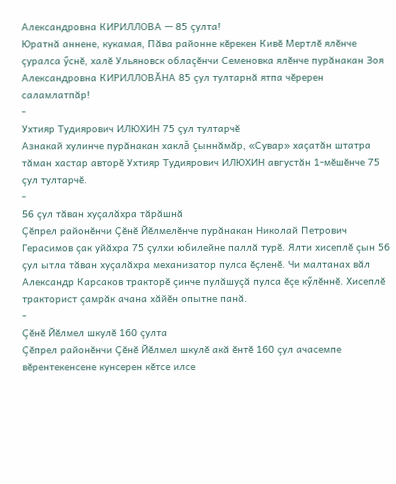Александровна КИРИЛЛОВА — 85 çулта!
Юратнă аннене, кукамая, Пăва районне кӗрекен Кивӗ Мертлӗ ялӗнче çуралса ӳснӗ, халӗ Ульяновск облаçӗнчи Семеновка ялӗнче пурăнакан Зоя Александровна КИРИЛЛОВĂНА 85 çул тултарнă ятпа чӗререн саламлатпăр!
-
Ухтияр Тудиярович ИЛЮХИН 75 çул тултарчĕ
Азнакай хулинче пурăнакан хаклă çыннăмăр, «Сувар» хаçатăн штатра тăман хастар авторӗ Ухтияр Тудиярович ИЛЮХИН августăн 1-мӗшӗнче 75 çул тултарчӗ.
-
56 çул тăван хуçалăхра тăрăшнă
Çӗпрел районӗнчи Çӗнӗ Йӗлмелӗнче пурăнакан Николай Петрович Герасимов çак уйăхра 75 çулхи юбилейне паллă турӗ. Ялти хисеплӗ çын 56 çул ытла тăван хуçалăхра механизатор пулса ӗçленӗ. Чи малтанах вăл Александр Карсаков тракторӗ çинче пулăшуçă пулса ӗçе кӳлӗннӗ. Хисеплӗ тракторист çамрăк ачана хăйӗн опытне панă.
-
Çӗнӗ Йӗлмел шкулӗ 160 çулта
Çӗпрел районӗнчи Çӗнӗ Йӗлмел шкулӗ акă ӗнтӗ 160 çул ачасемпе вӗрентекенсене кунсерен кӗтсе илсе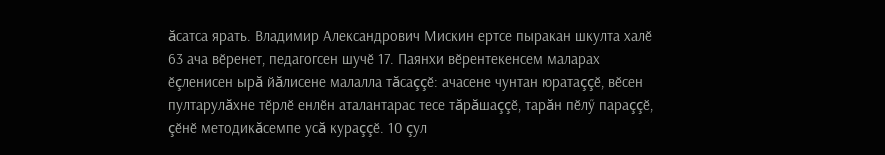ăсатса ярать. Владимир Александрович Мискин ертсе пыракан шкулта халӗ 63 ача вӗренет, педагогсен шучӗ 17. Паянхи вӗрентекенсем маларах ӗçленисен ырă йăлисене малалла тăсаççӗ: ачасене чунтан юратаççӗ, вӗсен пултарулăхне тӗрлӗ енлӗн аталантарас тесе тăрăшаççӗ, тарăн пӗлӳ параççӗ, çӗнӗ методикăсемпе усă кураççӗ. 10 çул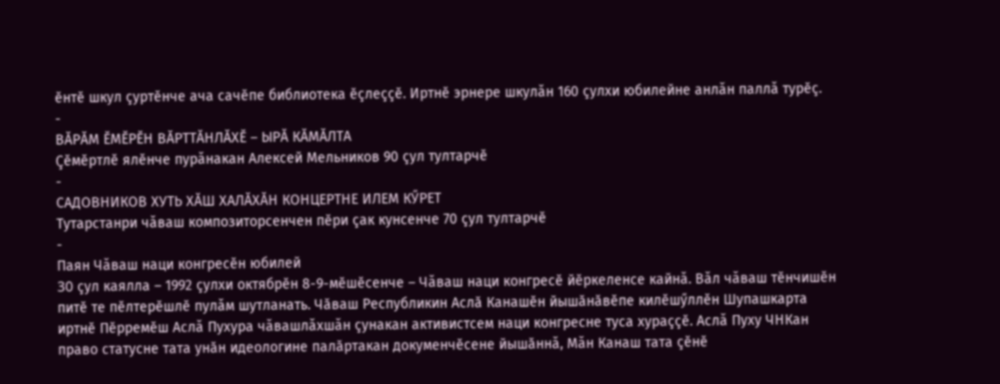ӗнтӗ шкул çуртӗнче ача сачӗпе библиотека ӗçлеççӗ. Иртнӗ эрнере шкулăн 160 çулхи юбилейне анлăн паллă турӗç.
-
ВĂРĂМ ӖМӖРӖН ВĂРТТĂНЛĂХӖ – ЫРĂ КĂМĂЛТА
Çӗмӗртлӗ ялӗнче пурăнакан Алексей Мельников 90 çул тултарчӗ
-
САДОВНИКОВ ХУТЬ ХĂШ ХАЛĂХĂН КОНЦЕРТНЕ ИЛЕМ КӲРЕТ
Тутарстанри чăваш композиторсенчен пӗри çак кунсенче 70 çул тултарчӗ
-
Паян Чăваш наци конгресӗн юбилей
30 çул каялла – 1992 çулхи октябрӗн 8-9-мӗшӗсенче – Чăваш наци конгресӗ йӗркеленсе кайнă. Вăл чăваш тӗнчишӗн питӗ те пӗлтерӗшлӗ пулăм шутланать. Чӑваш Республикин Аслӑ Канашӗн йышӑнӑвӗпе килӗшӳллӗн Шупашкарта иртнӗ Пӗрремӗш Аслă Пухура чăвашлăхшăн çунакан активистсем наци конгресне туса хураççӗ. Аслă Пуху ЧНКан право статусне тата унӑн идеологине палӑртакан докуменчӗсене йышӑннă, Мăн Канаш тата çӗнӗ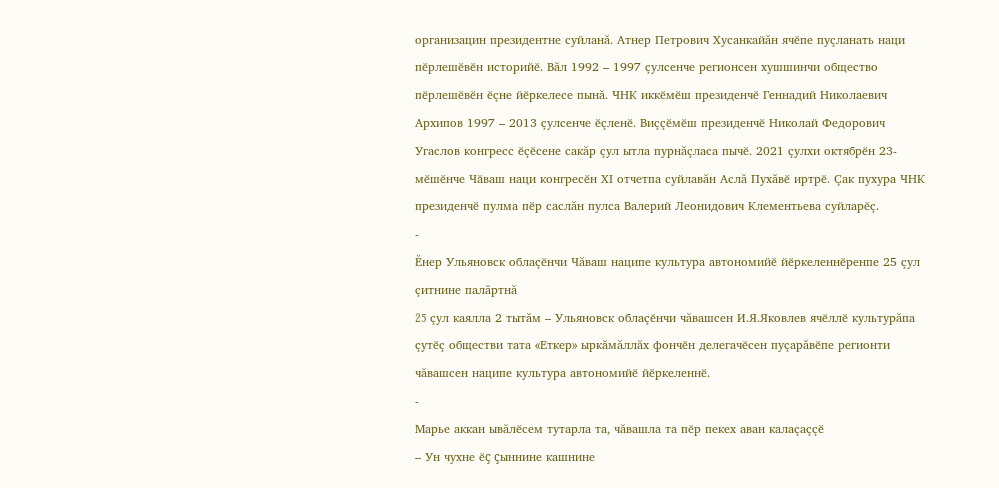организацин президентне суйланă. Атнер Петрович Хусанкайăн ячӗпе пуçланать наци пӗрлешӗвӗн историйӗ. Вăл 1992 – 1997 çулсенче регионсен хушшинчи общество пӗрлешӗвӗн ӗçне йӗркелесе пынă. ЧНК иккӗмӗш президенчӗ Геннадий Николаевич Архипов 1997 – 2013 çулсенче ӗçленӗ. Виççӗмӗш президенчӗ Николай Федорович Угаслов конгресс ӗçӗсене сакăр çул ытла пурнăçласа пычӗ. 2021 çулхи октябрӗн 23-мӗшӗнче Чӑваш наци конгресӗн ХI отчетпа суйлавăн Аслă Пухăвӗ иртрӗ. Çак пухура ЧНК президенчӗ пулма пӗр саслăн пулса Валерий Леонидович Клементьева суйларӗç.
-
Ӗнер Ульяновск облаçӗнчи Чăваш наципе культура автономийӗ йӗркеленнӗренпе 25 çул çитнине палăртнă
25 çул каялла 2 тытăм – Ульяновск облаçӗнчи чăвашсен И.Я.Яковлев ячӗллӗ культурăпа çутӗç обществи тата «Еткер» ыркăмăллăх фончӗн делегачӗсен пуçарăвӗпе регионти чăвашсен наципе культура автономийӗ йӗркеленнӗ.
-
Марье аккан ывăлӗсем тутарла та, чăвашла та пӗр пекех аван калаçаççӗ
– Ун чухне ӗç çыннине кашнине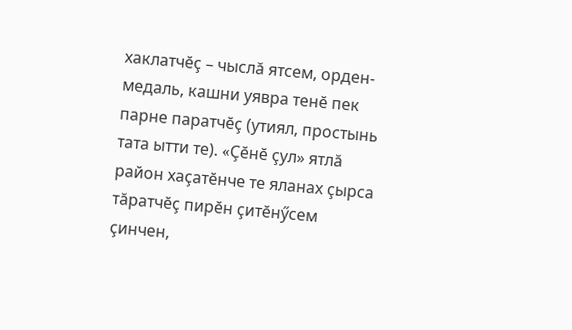хаклатчӗç – чыслă ятсем, орден-медаль, кашни уявра тенӗ пек парне паратчӗç (утиял, простынь тата ытти те). «Çӗнӗ çул» ятлă район хаçатӗнче те яланах çырса тăратчӗç пирӗн çитӗнӳсем çинчен,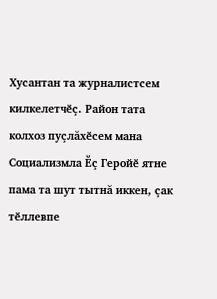Хусантан та журналистсем килкелетчӗç. Район тата колхоз пуçлăхӗсем мана Социализмла Ӗç Геройӗ ятне пама та шут тытнă иккен, çак тӗллевпе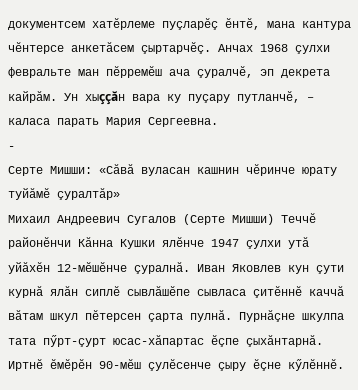документсем хатӗрлеме пуçларӗç ӗнтӗ, мана кантура чӗнтерсе анкетăсем çыртарчӗç. Анчах 1968 çулхи февральте ман пӗрремӗш ача çуралчӗ, эп декрета кайрăм. Ун хыççăн вара ку пуçару путланчӗ, – каласа парать Мария Сергеевна.
-
Серте Мишши: «Сăвă вуласан кашнин чӗринче юрату туйăмӗ çуралтăр»
Михаил Андреевич Сугалов (Серте Мишши) Теччӗ районӗнчи Кăнна Кушки ялӗнче 1947 çулхи утă уйăхӗн 12-мӗшӗнче çуралнă. Иван Яковлев кун çути курнă ялăн сиплӗ сывлăшӗпе сывласа çитӗннӗ каччă вăтам шкул пӗтерсен çарта пулнă. Пурнăçне шкулпа тата пӳрт-çурт юсас-хăпартас ӗçпе çыхăнтарнă. Иртнӗ ӗмӗрӗн 90-мӗш çулӗсенче çыру ӗçне кӳлӗннӗ.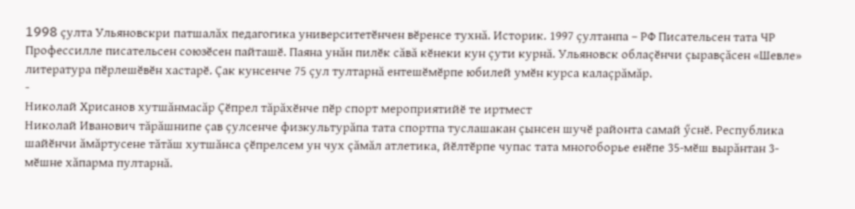1998 çулта Ульяновскри патшалăх педагогика университетӗнчен вӗренсе тухнă. Историк. 1997 çултанпа – РФ Писательсен тата ЧР Профессилле писательсен союзӗсен пайташӗ. Паяна унăн пилӗк сăвă кӗнеки кун çути курнă. Ульяновск облаçӗнчи çыравçăсен «Шевле» литература пӗрлешӗвӗн хастарӗ. Çак кунсенче 75 çул тултарнă ентешӗмӗрпе юбилей умӗн курса калаçрăмăр.
-
Николай Хрисанов хутшăнмасăр Çӗпрел тăрăхӗнче пӗр спорт мероприятийӗ те иртмест
Николай Иванович тăрăшнипе çав çулсенче физкультурăпа тата спортпа туслашакан çынсен шучӗ районта самай ӳснӗ. Республика шайӗнчи ăмăртусене тăтăш хутшăнса çӗпрелсем ун чух çăмăл атлетика, йӗлтӗрпе чупас тата многоборье енӗпе 35-мӗш вырăнтан 3-мӗшне хăпарма пултарнă.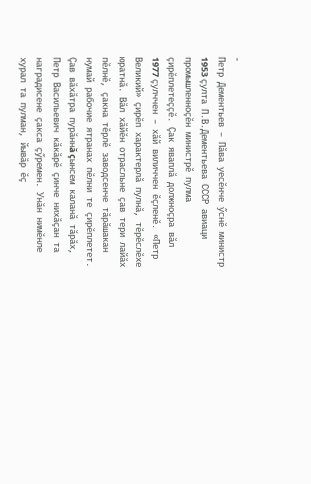-
Петр Дементьев – Пăва уесӗнче ӳснӗ министр
1953 çулта П.В.Дементьева СССР авиаци промышленноçӗн министрӗ пулма çирӗплетеççӗ. Çак яваплă должноçра вăл 1977 çулччен – хăй виличчен ӗçленӗ. «Петр Великий» çирӗп характерлă пулнă, тӗрӗслӗхе юратнă. Вăл хăйӗн отрасльне çав тери лайăх пӗлнӗ, çакна тӗрлӗ заводсенче тăрăшакан нумай рабочие ятранах пӗлни те çирӗплетет. Çав вăхăтра пурăннă çынсем каланă тăрăх, Петр Васильевич кăкăрӗ çинче нихăçан та наградисене çакса çӳремен. Унăн нимӗнле хурал та пулман, йывăр ӗç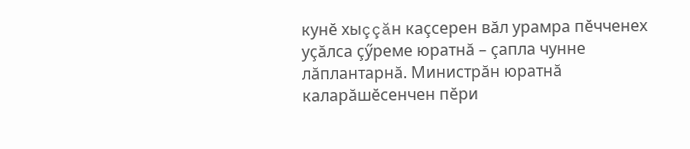кунӗ хыççăн каçсерен вăл урамра пӗчченех уçăлса çӳреме юратнă – çапла чунне лăплантарнă. Министрăн юратнă каларăшӗсенчен пӗри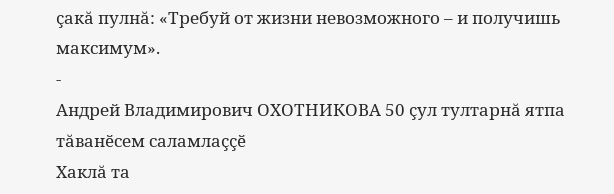çакă пулнă: «Требуй от жизни невозможного – и получишь максимум».
-
Андрей Владимирович ОХОТНИКОВА 50 çул тултарнă ятпа тăванӗсем саламлаççӗ
Хаклă та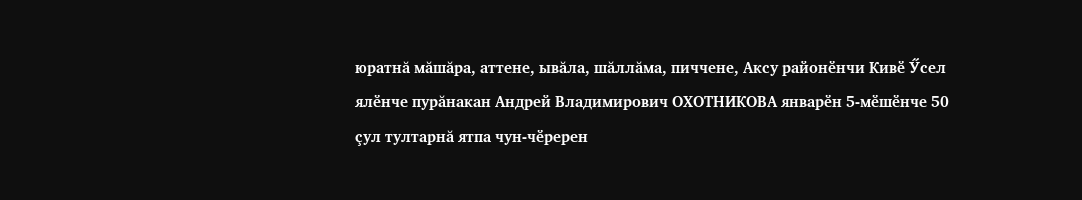юратнă мăшăра, аттене, ывăла, шăллăма, пиччене, Аксу районӗнчи Кивӗ Ӳсел ялӗнче пурăнакан Андрей Владимирович ОХОТНИКОВА январӗн 5-мӗшӗнче 50 çул тултарнă ятпа чун-чӗререн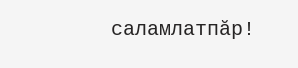саламлатпăр!